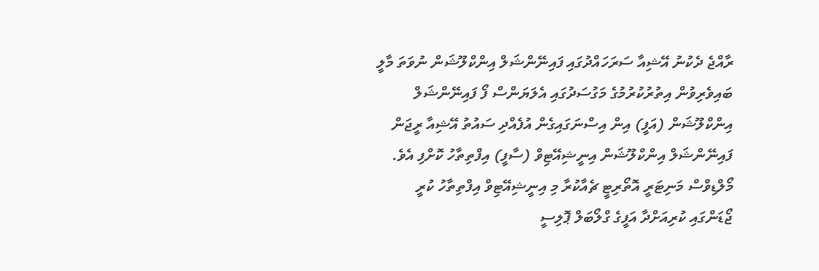ރާއްޖެ ދެކުނު އޭޝިއާ ސަރަހައްދުގައި ފައިނޭންޝަލް އިންކްލޫޝަން ނުވަތަ މާލީ ބައިވެރިވުން އިތުރުކުރުމުގެ މަގުސަދުގައި އެލަޔަންސް ފޯ ފައިނޭންޝަލް އިންކްލޫޝަން (އަފީ) އިން އިސްނަގައިގެން އުފެއްދި ސައުތު އޭޝިއާ ރީޖަން ފައިނޭންޝަލް އިންކްލޫޝަން އިނީޝިއޭޓިވް (ސާފީ) އިފްތިތާހު ކޮށްފި އެވެ.
މޯލްޑިވްސް މަނިޓަރީ އޮތޯރިޓީ ޗެއާކުރާ މި އިނީޝިއޭޓިވް އިފްތިތާހު ކުރީ ޖޯޑަންގައި ކުރިއަށްދާ އަފީގެ ގްލޯބަލް ޕޮލިސީ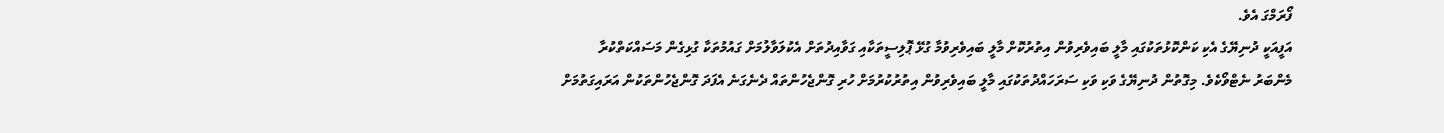ފޯރަމްގަ އެވެ.
އަފީއަކީ ދުނިޔޭގެ އެކި ކަންކޮޅުތަކުގައި މާލީ ބައިވެރިވުން އިތުރުކޮށް މާލީ ބައިވެރިވުމާ ގުޅޭ ޕޮލިސީތަކާއި ގަވާއިދުތަށް އެކުލަވާލުމަށް ގައުމުތަކާ ގުޅިގެން މަސައްކަތްކުރާ މެންބަރު ނެޓްވޯކެވެ. މިގޮތުން ދުނިޔޭގެ ވަކި ވަކި ސަރަހައްދުތަކުގައި މާލީ ބައިވެރިވުން އިތުރުކުރުމަށް ހުރި ގޮންޖެހުންތައް ދެނެގަނެ އެފަދަ ގޮންޖެހުންތަކުން އަރައިގަތުމަށް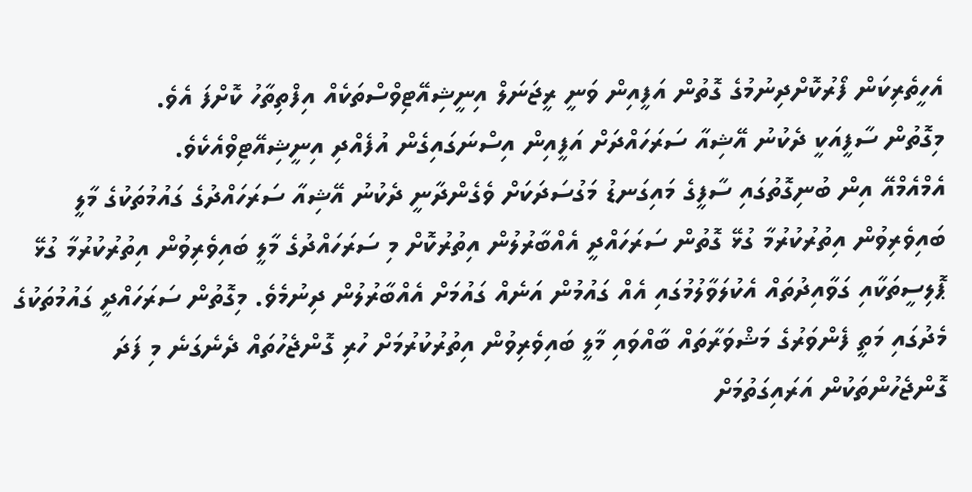އެހީތެރިކަން ފޯރުކޮށްދިނުމުގެ ގޮތުން އަފީއިން ވަނީ ރީޖަނަލް އިނީޝިއޭޓިވްސްތަކެއް އިފްތިތާހު ކޮށްފަ އެވެ.
މިގޮތުން ސާފީއަކީ ދެކުނު އޭޝިއާ ސަރަހައްދަށް އަފީއިން އިސްނަގައިގެން އުފެއްދި އިނީޝިއޭޓިވްއެކެވެ.
އެމްއެމްއޭ އިން ބުނިގޮތުގައި ސާފީގެ މައިގަނޑު މަގުސަދަކަށް ވެގެންދާނީ ދެކުނު އޭޝިއާ ސަރަހައްދުގެ ގައުމުތަކުގެ މާލީ ބައިވެރިވުން އިތުރުކުރުމާ ގުޅޭ ގޮތުން ސަރަހައްދީ އެއްބާރުލުން އިތުރުކޮށް މި ސަރަހައްދުގެ މާލީ ބައިވެރިވުން އިތުރުކުރުމާ ގުޅޭ ޕޮލިސީތަކާއި ގަވާއިދުތައް އެކުލަވާލުމުގައި އެއް ގައުމުން އަނެއް ގައުމަށް އެއްބާރުލުން ދިނުމެވެ. މިގޮތުން ސަރަހައްދީ ގައުމުތަކުގެ މެދުގައި މަތީ ފެންވަރުގެ މަޝްވަރާތައް ބާއްވައި މާލީ ބައިވެރިވުން އިތުރުކުރުމަށް ހުރި ގޮންޖެހުތައް ދެނެގަނެ މި ފަދަ ގޮންޖެހުންތަކުން އަރައިގަތުމަށް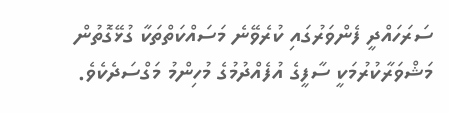ސަރަހައްދީ ފެންވަރުގައި ކުރެވޭނެ މަސައްކަތްތަކާ ގުޅޭގޮތުން މަޝްވަރާކުރުމަކީ ސާފީގެ އުފެއްދުމުގެ މުހިންމު މަގްސަދެކެވެ.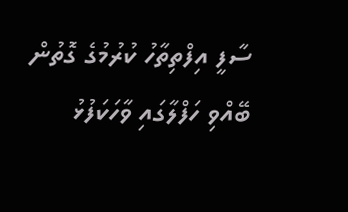ސާފީ އިފްތިތާހު ކުރުމުގެ ގޮތުން ބޭއްވި ހަފްލާގައި ވާހަކަފުޅު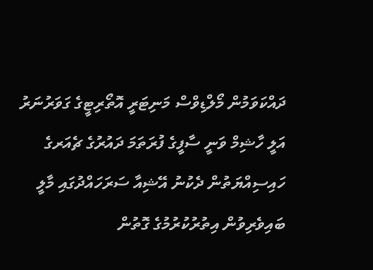ދައްކަވަމުން މޯލްޑިވްސް މަނިޓަރީ އޮތޯރިޓީގެ ގަވަރުނަރު އަލީ ހާޝިމް ވަނީ ސާފީގެ ފުރަތަމަ ދައުރުގެ ޗެއަރގެ ހައިސިއްޔަތުން ދެކުނު އޭޝިއާ ސަރަހައްދުގައި މާލީ ބައިވެރިވުން އިތުރުކުރުމުގެ ގޮތުން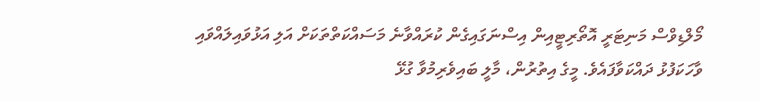މޯލްޑިވްސް މަނިޓަރީ އޮތޯރިޓީއިން އިސްނަގައިގެން ކުރައްވާނެ މަސައްކަތްތަކަށް އަލި އަޅުވައިލައްވައި ވާހަކަފުޅު ދައްކަވާފައެވެ. މީގެ އިތުރުން، މާލީ ބައިވެރިމުވާ ގުޅޭ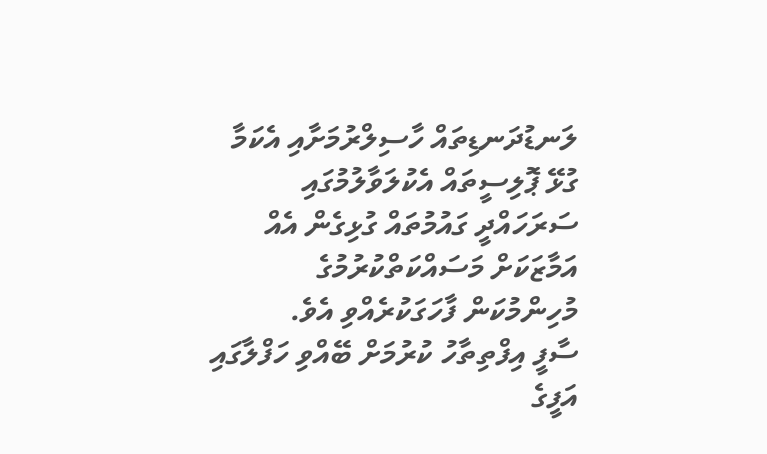ލަނޑުދަނޑިތައް ހާސިލްރުމަށާއި އެކަމާ ގުޅޭ ޕޮލިސީތައް އެކުލަވާލުމުގައި ސަރަހައްދީ ގައުމުތައް ގުޅިގެން އެއް އަމާޒަކަށް މަސައްކަތްކުރުމުގެ މުހިންމުކަން ފާހަގަކުރެއްވި އެވެ.
ސާފީ އިފްތިތާހު ކުރުމަށް ބޭއްވި ހަފްލާގައި އަފީގެ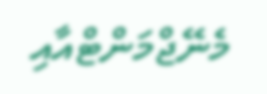މެނޭޖްމަންޓްއާއި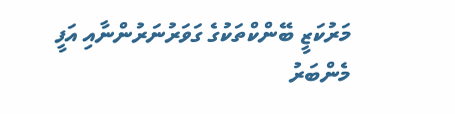މަރުކަޒީ ބޭންކްތަކުގެ ގަވަރުނަރުންނާއި އަފީ މެންބަރު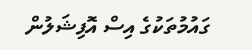ގައުމުތަކުގެ އިސް އޮފިޝަލުން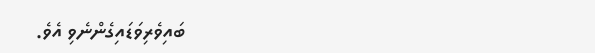ބައިވެރިވަޑައިގެންނެވި އެވެ.